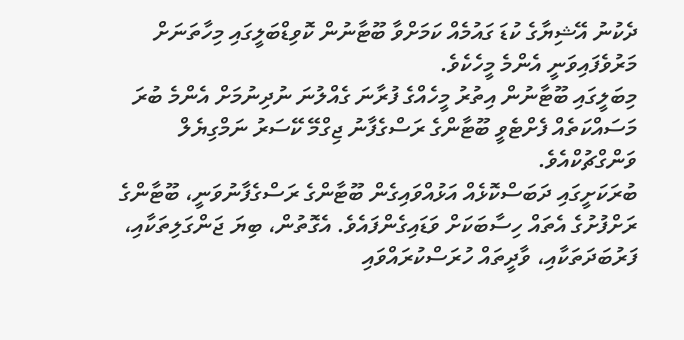ދެކުނު އޭޝިޔާގެ ކުޑަ ގައުމެއް ކަމަށްވާ ބޫޓާނުން ކޮވިޑްބަލީގައި މިހާތަނަށް މަރުވެފައިވަނީ އެންމެ މީހެކެވެ.
މިބަލީގައި ބޫޓާނުން އިތުރު މީހެއްގެ ފުރާނަ ގެއްލުނަ ނުދިނުމަށް އެންމެ ބުރަ މަސައްކަތެއް ފެށްޓެވީ ބޫޓާންގެ ރަސްގެފާނު ޖިގްމޭ ކޭސަރު ނަމްގިޔެލް ވަންގްޗުކްއެވެ.
ބުރަކަށީގައި ދަބަސްކޮޅެއް އަޅުއްވައިގެން ބޫޓާންގެ ރަސްގެފާނުވަނީ، ބޫޓާންގެ ރަށްފުށުގެ އެތައް ހިސާބަކަށް ވަޑައިގެންފައެވެ. އެގޮތުން، ބިޔަ ޖަންގަލިތަކާއި، ފަރުބަދަތަކާއި، ވާދީތައް ހުރަސްކުރައްވައި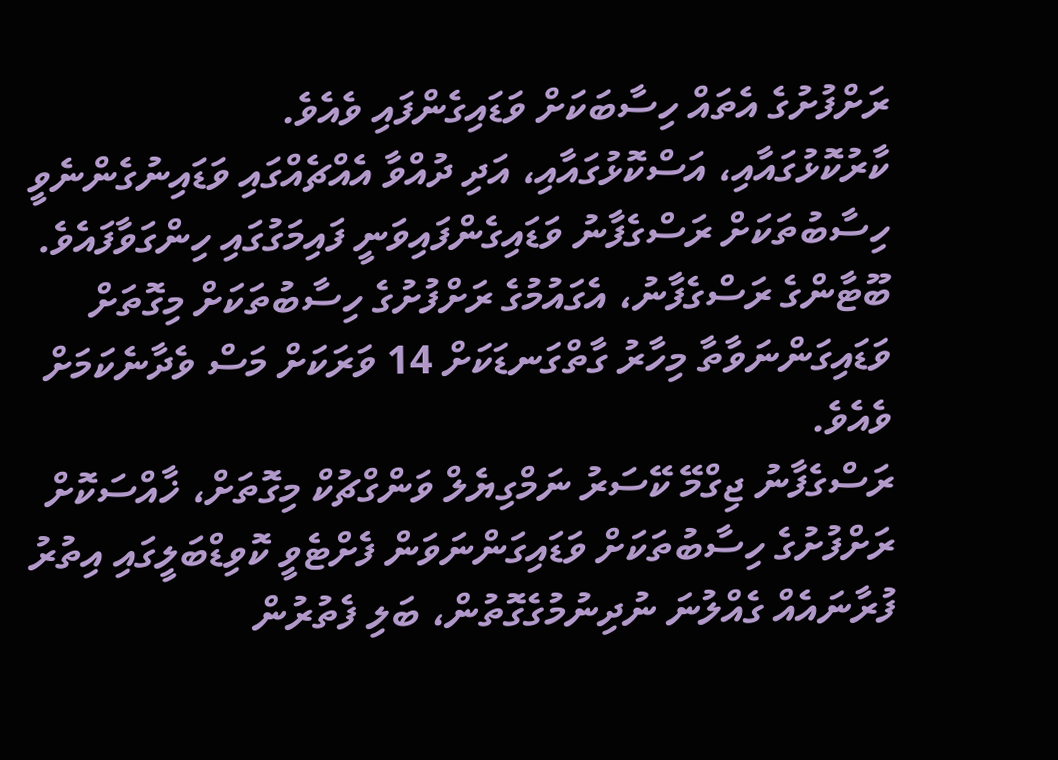ރަށްފުށުގެ އެތައް ހިސާބަކަށް ވަޑައިގެންފައި ވެއެވެ.
ކާރުކޮޅުގައާއި، އަސްކޮޅުގައާއި، އަދި ދުއްވާ އެއްޗެއްގައި ވަޑައިނުގެންނެވީ ހިސާބުތަކަށް ރަސްގެފާނު ވަޑައިގެންފައިވަނީ ފައިމަގުގައި ހިންގަވާފައެވެ.
ބޫޓާންގެ ރަސްގެފާނު، އެގައުމުގެ ރަށްފުށުގެ ހިސާބުތަކަށް މިގޮތަށް ވަޑައިގަންނަވާތާ މިހާރު ގާތްގަނޑަކަށް 14 ވަރަކަށް މަސް ވެދާނެކަމަށް ވެއެވެ.
ރަސްގެފާނު ޖިގްމޭ ކޭސަރު ނަމްގިޔެލް ވަންގްޗުކް މިގޮތަށް، ޚާއްސަކޮށް ރަށްފުށުގެ ހިސާބުތަކަށް ވަޑައިގަންނަވަން ފެށްޓެވީ ކޮވިޑްބަލީގައި އިތުރު ފުރާނައެއް ގެއްލުނަ ނުދިނުމުގެގޮތުން، ބަލި ފެތުރުން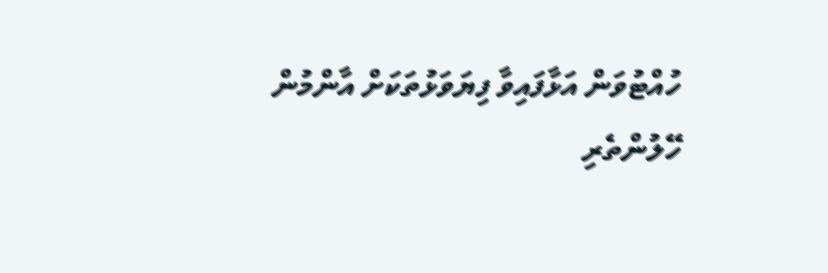ހުއްޓުވަން އަޅާފައިވާ ފިޔަވަޅުތަކަށް އާންމުން ހޭލުންތެރި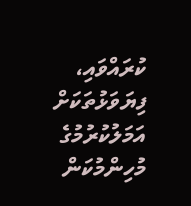ކުރައްވައި، ފިޔަވަޅުތަކަށް އަމަލުކުރުމުގެ މުހިންމުކަން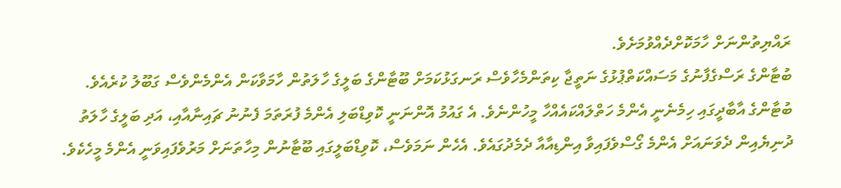ރައްޔިތުންނަށް ހާމަކޮށްދެއްވުމަށެވެ.
ބުޓާންގެ ރަސްގެފާނުގެ މަސައްކަތްޕުޅުގެ ނަތީޖާ ކިތަންމެހާވެސް ރަނގަޅުކަމަށް ބޫޓާންގެ ބަލީގެ ހާލަތުން ހާމަވާކަން އެންމެންވެސް ގަބޫލު ކުރެއެވެ.
ބުޓާންގެ އާބާދީގައި ހިމެނެނީ އެންމެ ހަތްލައްކައެއްހާ މީހުންނެވެ. އެ ގައުމު އޮންނަނީ ކޮވިޑްބަލި އެންމެ ފުރަތަމަ ފެނުނު ޗައިނާއާއި، އަދި ބަލީގެ ހާލަތު ދުނިޔެއިން ދެވަނައަށް އެންމެ ގޯސްވެފައިވާ އިންޑިއާއާ ދެމެދުގައެވެ. އެހެން ނަމަވެސް، ކޮވިޑްބަލީގައި ބޫޓާނުން މިހާތަނަށް މަރުވެފައިވަނީ އެންމެ މީހެކެވެ.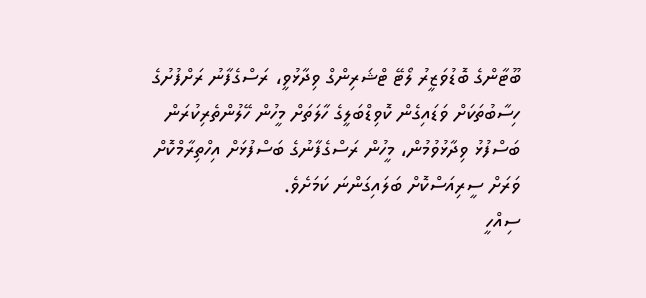ބޫޓާންގެ ބޮޑުވަޒީރު ލޯޓޭ ޓްޝަރިންގް ވިދާޅުވީ، ރަސްގެފާނު ރަށްފުށުގެ ހިސާބުތަކަށް ވަޑައިގެން ކޮވިޑްބަލީގެ ހާލަތަށް މީހުން ހޭލުންތެރިކުރަން ބަސްފުޅު ވިދާޅުވުމުން، މީހުން ރަސްގެފާނުގެ ބަސްފުޅަށް އިހްތިރާމްކޮށް ވަރަށް ސީރިއަސްކޮށް ބަލައިގަންނަ ކަމަށެވެ.
ސިއްހީ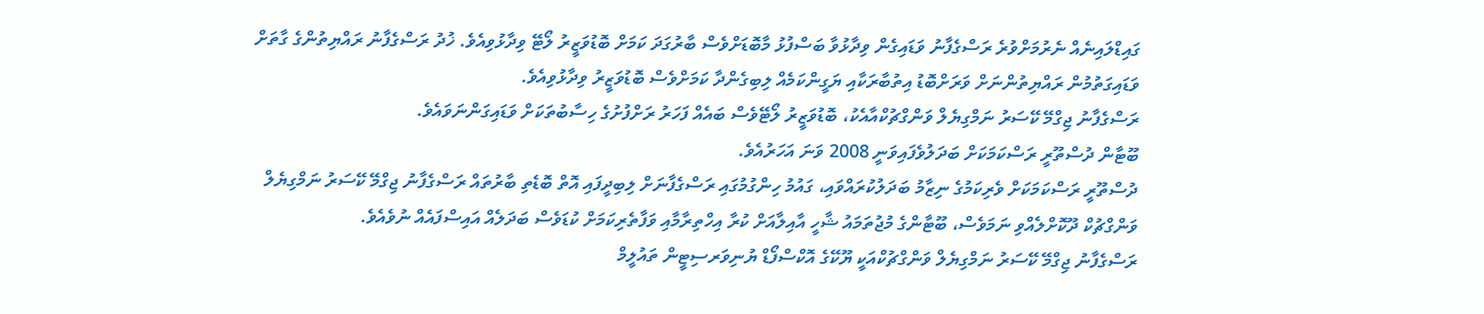ގައިޑްލައިނެއް ނެރުމަށްވުރެ ރަސްގެފާނު ވަޑައިގެން ވިދާޅުވާ ބަސްފުޅު މާބޮޑަށްވެސް ބާރުގަދަ ކަމަށް ބޮޑުވަޒީރު ލޯޓޭ ވިދާޅުވިއެވެ. ޚުދު ރަސްގެފާނު ރައްޔިތުންގެ ގާތަށް ވަޑައިގަތުމުން ރައްޔިތުންނަށް ވަރަށްބޮޑު އިތުބާރަކާއި ޔަގީންކަމެއް ލިބިގެންދާ ކަމަށްވެސް ބޮޑުވަޒީރު ވިދާޅުވިއެވެ.
ރަސްގެފާނު ޖިގްމޭ ކޭސަރު ނަމްގިޔެލް ވަންގްޗުކްއާއެކު، ބޮޑުވަޒީރު ލޯޓޭވެސް ބައެއް ފަހަރު ރަށްފުށުގެ ހިސާބުތަކަށް ވަޑައިގަންނަވައެވެ.
ބޫޓާން ދުސްތޫރީ ރަސްކަމަކަށް ބަދަލުވެފައިވަނީ 2008 ވަނަ އަހަރުއެވެ.
ދުސްތޫރީ ރަސްކަމަކަށް ވެރިކަމުގެ ނިޒާމު ބަދަލުކުރައްވައި، ގައުމު ހިންގުމުގައި ރަސްގެފާނަށް ލިބިދީފައި އޮތް ބޮޑެތި ބާރުތައް ރަސްގެފާނު ޖިގްމޭ ކޭސަރު ނަމްގިޔެލް ވަންގްޗުކް ދޫކޮށްލެއްވި ނަމަވެސް، ބޫޓާންގެ މުޖުތަމައު ޝާހީ އާއިލާއަށް ކުރާ އިހްތިރާމާއި ވަފާތެރިކަމަށް ކުޑަވެސް ބަދަލެއް އައިސްފައެއް ނުވެއެވެ.
ރަސްގެފާނު ޖިގްމޭ ކޭސަރު ނަމްގިޔެލް ވަންގްޗުކްއަކީ ޔޫކޭގެ އޮކްސްފޯޑް ޔުނިވަރސިޓީން ތައުލީމް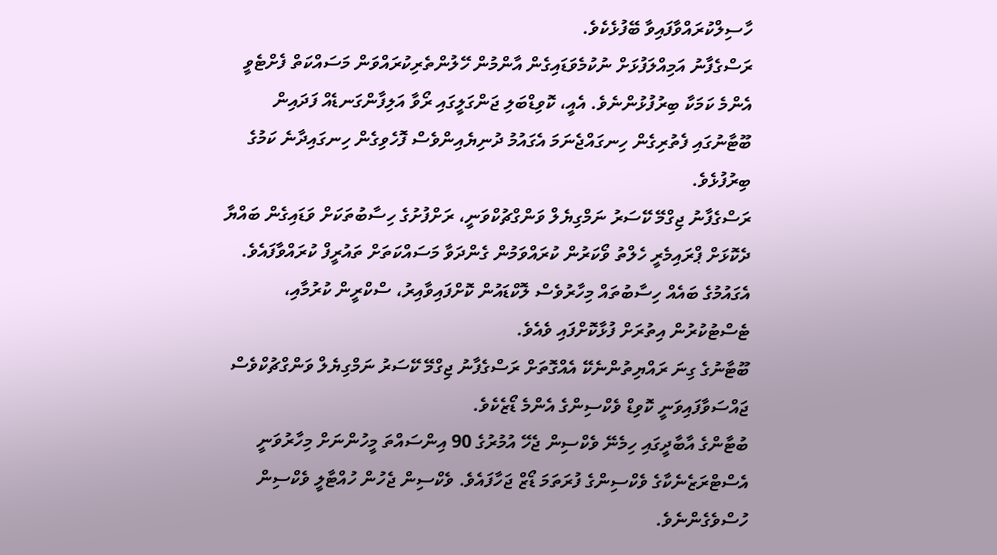ހާސިލްކުރައްވާފައިވާ ބޭފުޅެކެވެ.
ރަސްގެފާނު އަމިއްލަފުޅަށް ނުކުމެވަޑައިގެން އާންމުން ހޭލުންތެރިކުރައްވަން މަސައްކަތް ފެށްޓެވީ އެންމެ ކަމަކާ ބިރުފުޅުންނެވެ. އެއީ، ކޮވިޑްބަލި ޖަންގަލީގައި ރޯވާ އަލިފާންގަނޑެއް ފަދައިން ބޫޓާނުގައި ފެތުރިގެން ހިނގައްޖެނަމަ އެގައުމު ދުނިޔެއިންވެސް ފޮހެވިގެން ހިނގައިދާނެ ކަމުގެ ބިރުފުޅެވެ.
ރަސްގެފާނު ޖިގްމޭ ކޭސަރު ނަމްގިޔެލް ވަންގްޗުކްވަނީ، ރަށްފުށުގެ ހިސާބުތަކަށް ވަޑައިގެން ބައްޔާ ދެކޮޅަށް ޕްރައިމެރީ ހެލްތު ވޯކަރުން ކުރައްވަމުން ގެންދަވާ މަސައްކަތަށް ތައުރީފް ކުރައްވާފައެވެ.
އެގައުމުގެ ބައެއް ހިސާބުތައް މިހާރުވެސް ލޮކްޑައުން ކޮށްފައިވާއިރު، ސްކްރީން ކުރުމާއި، ޓެސްޓުކުރުން އިތުރަށް ފުޅާކޮށްފައި ވެއެވެ.
ބޫޓާނުގެ ގިނަ ރައްޔިތުންނެކޭ އެއްގޮތަށް ރަސްގެފާނު ޖިގްމޭ ކޭސަރު ނަމްގިޔެލް ވަންގްޗުކްވެސް ޖައްސަވާފައިވަނީ ކޮވިޑް ވެކްސިންގެ އެންމެ ޑޯޒެކެވެ.
ބުޓާންގެ އާބާދީގައި ހިމެނޭ ވެކްސިން ޖެހޭ އުމުރުގެ 90 އިންސައްތަ މީހުންނަށް މިހާރުވަނީ އެސްޓްރަޒެނެކާގެ ވެކްސިންގެ ފުރަތަމަ ޑޯޒް ޖަހާފައެވެ. ވެކްސިން ޖެހުން ހުއްޓާލީ ވެކްސިން ހުސްވެގެންނެވެ.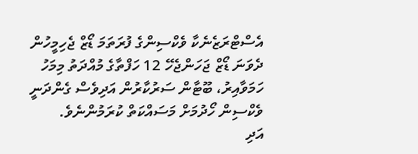އެސްޓްރަޒެނެކާ ވެކްސިންގެ ފުރަތަމަ ޑޯޒް ޖެހިމީހުން ދެވަނަ ޑޯޒް ޖަހަންޖެހޭ 12 ހަފްތާގެ މުއްދަތު މިމަހު ހަމަވާއިރު، ބޫޓާން ސަރުކާރުން އަދިވެސް ގެންދަނީ ވެކްސިން ހޯދުމަށް މަސައްކަތް ކުރަމުންނެވެ.
އަދި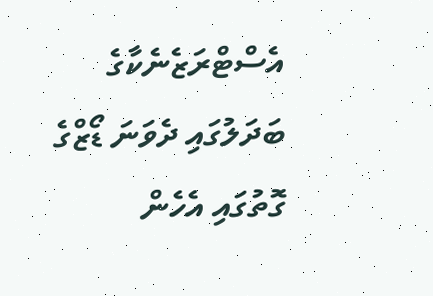އެސްޓްރަޒެނެކާގެ ބަދަލުގައި ދެވަނަ ޑޯޒްގެ ގޮތުގައި އެހެން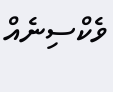ވެކްސިނެއް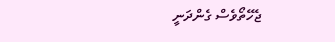ޖެހޭތޯވެސް ގެންދަނީ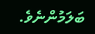ބަލަމުންނެވެ.